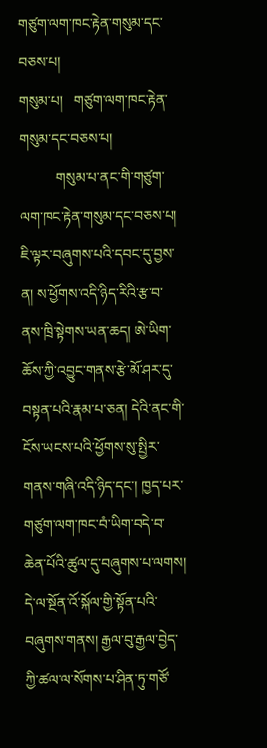གཙུག་ལག་ཁང་རྟེན་གསུམ་དང་བཅས་པ།
གསུམ་པ།   གཙུག་ལག་ཁང་རྟེན་གསུམ་དང་བཅས་པ།
          གསུམ་པ་ནང་གི་གཙུག་ལག་ཁང་རྟེན་གསུམ་དང་བཅས་པ། ཇི་ལྟར་བཞུགས་པའི་དབང་དུ་བྱས་ན། ས་ཕྱོགས་འདི་ཉིད་རིའི་རྩ་བ་ནས་ཁྲི་སྟེགས་ཡན་ཆད། ཨེ་ཡིག་ཆོས་ཀྱི་འབྱུང་གནས་རྩེ་མོ་ཤར་དུ་བསྟན་པའི་རྣམ་པ་ཅན། དེའི་ནང་གི་ངོས་ཡངས་པའི་ཕྱོགས་སུ་སྤྱིར་གནས་གཞི་འདི་ཉིད་དང་། ཁྱད་པར་གཙུག་ལག་ཁང་བཾ་ཡིག་བདེ་བ་ཆེན་པོའི་ཚུལ་དུ་བཞུགས་པ་ལགས། དེ་ལ་སྔོན་འོ་སྐོལ་གྱི་སྟོན་པའི་བཞུགས་གནས། རྒྱལ་བུ་རྒྱལ་བྱེད་ཀྱི་ཚལ་ལ་སོགས་པ་ཤིན་ཏུ་གཙོ་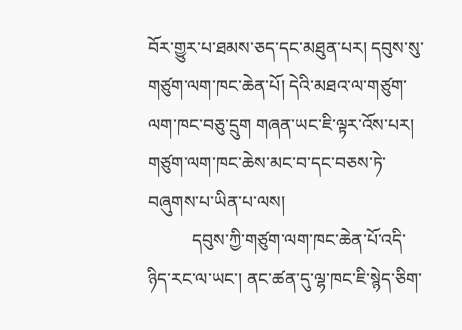བོར་གྱུར་པ་ཐམས་ཅད་དང་མཐུན་པར། དབུས་སུ་གཙུག་ལག་ཁང་ཆེན་པོ། དེའི་མཐའ་ལ་གཙུག་ལག་ཁང་བཅུ་དྲུག གཞན་ཡང་ཇི་ལྟར་འོས་པར། གཙུག་ལག་ཁང་ཆེས་མང་བ་དང་བཅས་ཏེ་བཞུགས་པ་ཡིན་པ་ལས།
          དབུས་ཀྱི་གཙུག་ལག་ཁང་ཆེན་པོ་འདི་ཉིད་རང་ལ་ཡང་། ནང་ཚན་དུ་ལྷ་ཁང་ཇི་སྙེད་ཅིག་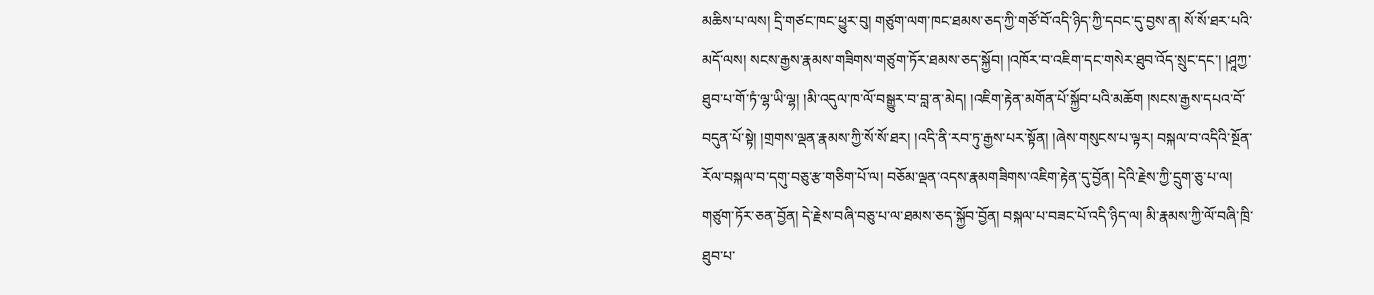མཆིས་པ་ལས། དྲི་གཙང་ཁང་ཕྱུར་བུ། གཙུག་ལག་ཁང་ཐམས་ཅད་ཀྱི་གཙོ་བོ་འདི་ཉིད་ཀྱི་དབང་དུ་བྱས་ན། སོ་སོ་ཐར་པའི་མདོ་ལས། སངས་རྒྱས་རྣམས་གཟིགས་གཙུག་ཏོར་ཐམས་ཅད་སྐྱོབ། །འཁོར་བ་འཇིག་དང་གསེར་ཐུབ་འོད་སྲུང་དང་། །ཤཱཀྱ་ཐུབ་པ་གོ་ཏཾ་ལྷ་ཡི་ལྷ། །མི་འདུལ་ཁ་ལོ་བསྒྱུར་བ་བླ་ན་མེད། །འཇིག་རྟེན་མགོན་པོ་སྐྱོབ་པའི་མཆོག །སངས་རྒྱས་དཔའ་བོ་བདུན་པོ་སྟེ། །གྲགས་ལྡན་རྣམས་ཀྱི་སོ་སོ་ཐར། །འདི་ནི་རབ་ཏུ་རྒྱས་པར་སྟོན། །ཞེས་གསུངས་པ་ལྟར། བསྐལ་བ་འདིའི་སྔོན་རོལ་བསྐལ་བ་དགུ་བཅུ་རྩ་གཅིག་པོ་ལ། བཅོམ་ལྡན་འདས་རྣམགཟིགས་འཇིག་རྟེན་དུ་བྱོན། དེའི་རྗེས་ཀྱི་དྲུག་ཅུ་པ་ལ། གཙུག་ཏོར་ཅན་བྱོན། དེ་རྗེས་བཞི་བཅུ་པ་ལ་ཐམས་ཅད་སྐྱོབ་བྱོན། བསྐལ་པ་བཟང་པོ་འདི་ཉིད་ལ། མི་རྣམས་ཀྱི་ལོ་བཞི་ཁྲི་ཐུབ་པ་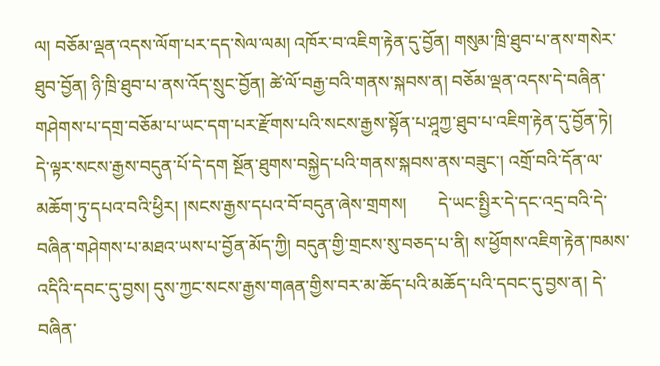ལ། བཅོམ་ལྡན་འདས་ལོག་པར་དད་སེལ་ལམ། འཁོར་བ་འཇིག་རྟེན་དུ་བྱོན། གསུམ་ཁྲི་ཐུབ་པ་ནས་གསེར་ཐུབ་བྱོན། ཉི་ཁྲི་ཐུབ་པ་ནས་འོད་སྲུང་བྱོན། ཚེ་ལོ་བརྒྱ་བའི་གནས་སྐབས་ན། བཅོམ་ལྡན་འདས་དེ་བཞིན་གཤེགས་པ་དགྲ་བཅོམ་པ་ཡང་དག་པར་རྫོགས་པའི་སངས་རྒྱས་སྟོན་པ་ཤཱཀྱ་ཐུབ་པ་འཇིག་རྟེན་དུ་བྱོན་ཏེ། དེ་ལྟར་སངས་རྒྱས་བདུན་པོ་དེ་དག སྔོན་ཐུགས་བསྐྱེད་པའི་གནས་སྐབས་ནས་བཟུང་། འགྲོ་བའི་དོན་ལ་མཆོག་ཏུ་དཔའ་བའི་ཕྱིར། །སངས་རྒྱས་དཔའ་བོ་བདུན་ཞེས་གྲགས།       དེ་ཡང་སྤྱིར་དེ་དང་འདྲ་བའི་དེ་བཞིན་གཤེགས་པ་མཐའ་ཡས་པ་བྱོན་མོད་ཀྱི། བདུན་གྱི་གྲངས་སུ་བཅད་པ་ནི། ས་ཕྱོགས་འཇིག་རྟེན་ཁམས་འདིའི་དབང་དུ་བྱས། དུས་ཀྱང་སངས་རྒྱས་གཞན་གྱིས་བར་མ་ཆོད་པའི་མཆོད་པའི་དབང་དུ་བྱས་ན། དེ་བཞིན་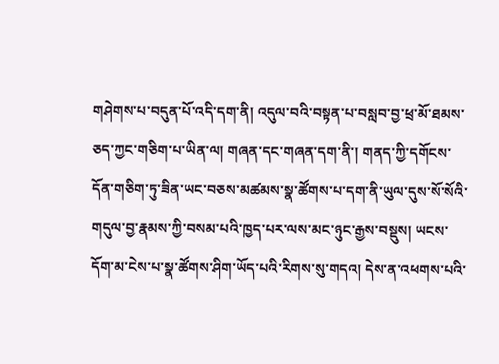གཤེགས་པ་བདུན་པོ་འདི་དག་ནི། འདུལ་བའི་བསྟན་པ་བསླབ་བྱ་ཕྲ་མོ་ཐམས་ཅད་ཀྱང་གཅིག་པ་ཡིན་ལ། གཞན་དང་གཞན་དག་ནི་། གནད་ཀྱི་དགོངས་དོན་གཅིག་ཏུ་ཟིན་ཡང་བཅས་མཚམས་སྣ་ཚོགས་པ་དག་ནི་ཡུལ་དུས་སོ་སོའི་གདུལ་བྱ་རྣམས་ཀྱི་བསམ་པའི་ཁྱད་པར་ལས་མང་ཉུང་རྒྱས་བསྡུས། ཡངས་དོག་མ་ངེས་པ་སྣ་ཚོགས་ཤིག་ཡོད་པའི་རིགས་སུ་གདའ། དེས་ན་འཕགས་པའི་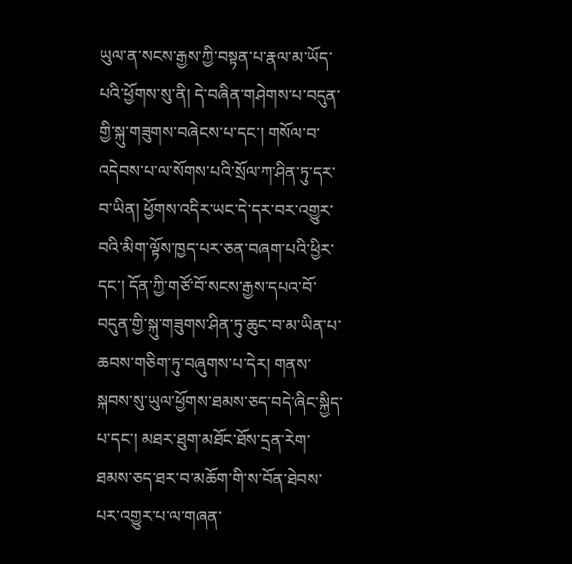ཡུལ་ན་སངས་རྒྱས་ཀྱི་བསྟན་པ་རྣལ་མ་ཡོད་པའི་ཕྱོགས་སུ་ནི། དེ་བཞིན་གཤེགས་པ་བདུན་གྱི་སྐུ་གཟུགས་བཞེངས་པ་དང་། གསོལ་བ་འདེབས་པ་ལ་སོགས་པའི་སྲོལ་ཀ་ཤིན་ཏུ་དར་བ་ཡིན། ཕྱོགས་འདིར་ཡང་དེ་དར་བར་འགྱུར་བའི་མིག་ལྟོས་ཁྱད་པར་ཅན་བཞག་པའི་ཕྱིར་དང་། དོན་ཀྱི་གཙོ་བོ་སངས་རྒྱས་དཔའ་བོ་བདུན་གྱི་སྐུ་གཟུགས་ཤིན་ཏུ་ཆུང་བ་མ་ཡིན་པ་ཆབས་གཅིག་ཏུ་བཞུགས་པ་དེར། གནས་སྐབས་སུ་ཡུལ་ཕྱོགས་ཐམས་ཅད་བདེ་ཞིང་སྐྱིད་པ་དང་། མཐར་ཐུག་མཐོང་ཐོས་དྲན་རེག་ཐམས་ཅད་ཐར་བ་མཆོག་གི་ས་བོན་ཐེབས་པར་འགྱུར་པ་ལ་གཞན་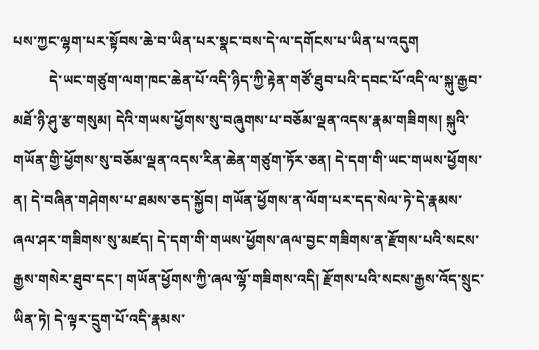པས་ཀྱང་ལྷག་པར་སྟོབས་ཆེ་བ་ཡིན་པར་སྣང་བས་དེ་ལ་དགོངས་པ་ཡིན་པ་འདུག
          དེ་ཡང་གཙུག་ལག་ཁང་ཆེན་པོ་འདི་ཉིད་ཀྱི་རྟེན་གཙོ་ཐུབ་པའི་དབང་པོ་འདི་ལ་སྐུ་རྒྱབ་མཐོ་ཉི་ཤུ་རྩ་གསུམ། དེའི་གཡས་ཕྱོགས་སུ་བཞུགས་པ་བཅོམ་ལྡན་འདས་རྣམ་གཟིགས། སྐུའི་གཡོན་གྱི་ཕྱོགས་སུ་བཅོམ་ལྡན་འདས་རིན་ཆེན་གཙུག་ཏོར་ཅན། དེ་དག་གི་ཡང་གཡས་ཕྱོགས་ན། དེ་བཞིན་གཤེགས་པ་ཐམས་ཅད་སྐྱོབ། གཡོན་ཕྱོགས་ན་ལོག་པར་དད་སེལ་ཏེ་དེ་རྣམས་ཞལ་ཤར་གཟིགས་སུ་མཛད། དེ་དག་གི་གཡས་ཕྱོགས་ཞལ་བྱང་གཟིགས་ན་རྫོགས་པའི་སངས་རྒྱས་གསེར་ཐུབ་དང་། གཡོན་ཕྱོགས་ཀྱི་ཞལ་ལྷོ་གཟིགས་འདི། རྫོགས་པའི་སངས་རྒྱས་འོད་སྲུང་ཡིན་ཏེ། དེ་ལྟར་དྲུག་པོ་འདི་རྣམས་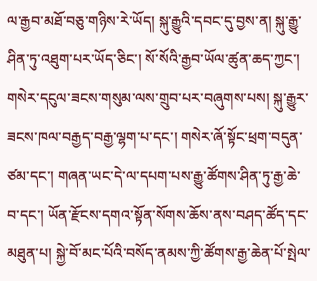ལ་རྒྱབ་མཐོ་བཅུ་གཉིས་རེ་ཡོད། སྐུ་རྒྱུའི་དབང་དུ་བྱས་ན། སྐུ་རྒྱུ་ཤིན་ཏུ་འཐུག་པར་ཡོད་ཅིང་། སོ་སོའི་རྒྱབ་ཡོལ་ཚུན་ཆད་ཀྱང་། གསེར་དངུལ་ཟངས་གསུམ་ལས་གྲུབ་པར་བཞུགས་པས། སྐུ་རྒྱུར་ཟངས་ཁལ་བརྒྱད་བརྒྱ་ལྷག་པ་དང་། གསེར་ཞོ་སྟོང་ཕྲག་བདུན་ཙམ་དང་། གཞན་ཡང་དེ་ལ་དཔག་པས་རྒྱུ་ཚོགས་ཤིན་ཏུ་རྒྱ་ཆེ་བ་དང་། ཡོན་རྫོངས་དགའ་སྟོན་སོགས་ཆོས་ནས་བཤད་ཚོད་དང་མཐུན་པ། སྐྱེ་བོ་མང་པོའི་བསོད་ནམས་ཀྱི་ཚོགས་རྒྱ་ཆེན་པོ་སྤེལ་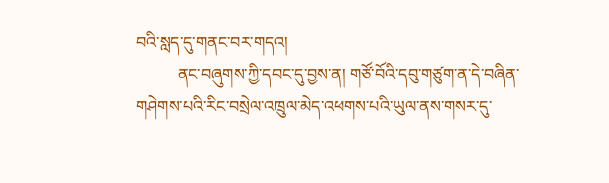བའི་སླད་དུ་གནང་བར་གདའ།
          ནང་བཞུགས་ཀྱི་དབང་དུ་བྱས་ན། གཙོ་བོའི་དབུ་གཙུག་ན་དེ་བཞིན་གཤེགས་པའི་རིང་བསྲེལ་འཁྲུལ་མེད་འཕགས་པའི་ཡུལ་ནས་གསར་དུ་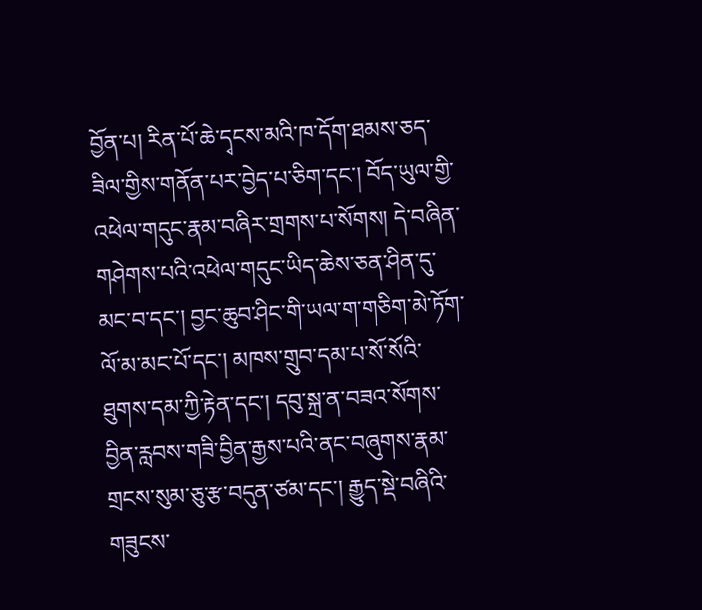བྱོན་པ། རིན་པོ་ཆེ་དྭངས་མའི་ཁ་དོག་ཐམས་ཅད་ཟིལ་གྱིས་གནོན་པར་བྱེད་པ་ཅིག་དང་། བོད་ཡུལ་གྱི་འཕེལ་གདུང་རྣམ་བཞིར་གྲགས་པ་སོགས། དེ་བཞིན་གཤེགས་པའི་འཕེལ་གདུང་ཡིད་ཆེས་ཅན་ཤིན་དུ་མང་བ་དང་། བྱང་ཆུབ་ཤིང་གི་ཡལ་ག་གཅིག་མེ་ཏོག་ལོ་མ་མང་པོ་དང་། མཁས་གྲུབ་དམ་པ་སོ་སོའི་ཐུགས་དམ་ཀྱི་རྟེན་དང་། དབུ་སྐྲ་ན་བཟའ་སོགས་བྱིན་རླབས་གཟི་བྱིན་རྒྱས་པའི་ནང་བཞུགས་རྣམ་གྲངས་སུམ་ཅུ་རྩ་བདུན་ཙམ་དང་། རྒྱུད་སྡེ་བཞིའི་གཟུངས་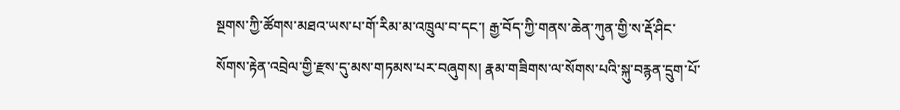སྔགས་ཀྱི་ཚོགས་མཐའ་ཡས་པ་གོ་རིམ་མ་འཁྲུལ་བ་དང་། རྒྱ་བོད་ཀྱི་གནས་ཆེན་ཀུན་གྱི་ས་རྡོ་ཤིང་སོགས་རྟེན་འབྲེལ་གྱི་རྫས་དུ་མས་གཏམས་པར་བཞུགས། རྣམ་གཟིགས་ལ་སོགས་པའི་སྐུ་བརྙན་དྲུག་པོ་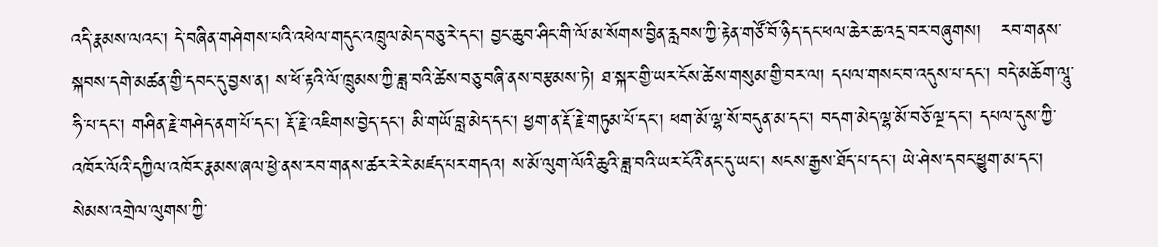འདི་རྣམས་ལའང་། དེ་བཞིན་གཤེགས་པའི་འཕེལ་གདུང་འཁྲུལ་མེད་བཅུ་རེ་དང་། བྱང་ཆུབ་ཤིང་གི་ལོ་མ་སོགས་བྱིན་རླབས་ཀྱི་རྟེན་གཙོ་བོ་ཉིད་དང་ཕལ་ཆེར་ཆ་འདྲ་བར་བཞུགས།   རབ་གནས་སྐབས་དགེ་མཚན་གྱི་དབང་དུ་བྱས་ན། ས་ཕོ་རྟའི་ལོ་ཁྲུམས་ཀྱི་ཟླ་བའི་ཚེས་བཅུ་བཞི་ནས་བརྩམས་ཏེ། ཐ་སྐར་གྱི་ཡར་ངོས་ཚེས་གསུམ་གྱི་བར་ལ། དཔལ་གསང་བ་འདུས་པ་དང་། བདེ་མཆོག་ལཱུ་ཧི་པ་དང་། གཤིན་རྗེ་གཤེད་ནག་པོ་དང་། རྡོ་རྗེ་འཇིགས་བྱེད་དང་། མི་གཡོ་བླ་མེད་དང་། ཕྱག་ན་རྡོ་རྗེ་གཏུམ་པོ་དང་། ཕག་མོ་ལྷ་སོ་བདུན་མ་དང་། བདག་མེད་ལྷ་མོ་བཅོ་ལྔ་དང་། དཔལ་དུས་ཀྱི་འཁོར་ལོའི་དཀྱིལ་འཁོར་རྣམས་ཞལ་ཕྱེ་ནས་རབ་གནས་ཚར་རེ་རེ་མཛད་པར་གདའ། ས་མོ་ལུག་ལོའི་ཆུའི་ཟླ་བའི་ཡར་ངོའི་ནང་དུ་ཡང་། སངས་རྒྱས་ཐོད་པ་དང་། ཡེ་ཤེས་དབང་ཕྱུག་མ་དང་། སེམས་འགྲེལ་ལུགས་ཀྱི་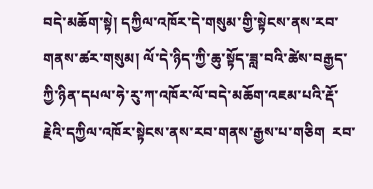བདེ་མཆོག་སྟེ། དཀྱིལ་འཁོར་དེ་གསུམ་གྱི་སྟེངས་ནས་རབ་གནས་ཚར་གསུམ། ལོ་དེ་ཉིད་ཀྱི་ཆུ་སྟོད་ཟླ་བའི་ཚེས་བརྒྱད་ཀྱི་ཉིན་དཔལ་ཧེ་རུ་ཀ་འཁོར་ལོ་བདེ་མཆོག་འཇམ་པའི་རྡོ་རྗེའི་དཀྱིལ་འཁོར་སྟེངས་ནས་རབ་གནས་རྒྱས་པ་གཅིག  རབ་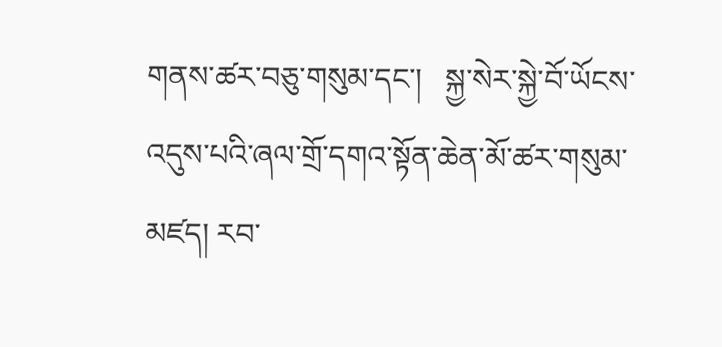གནས་ཚར་བཅུ་གསུམ་དང་།   སྐྱ་སེར་སྐྱེ་བོ་ཡོངས་འདུས་པའི་ཞལ་གྲོ་དགའ་སྟོན་ཆེན་མོ་ཚར་གསུམ་མཛད། རབ་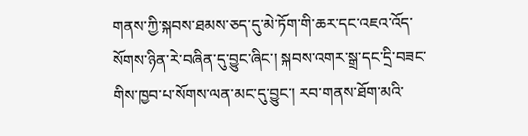གནས་ཀྱི་སྐབས་ཐམས་ཅད་དུ་མེ་ཏོག་གི་ཆར་དང་འཇའ་འོད་སོགས་ཉིན་རེ་བཞིན་དུ་བྱུང་ཞིང་། སྐབས་འགར་སྒྲ་དང་དྲི་བཟང་གིས་ཁྱབ་པ་སོགས་ལན་མང་དུ་བྱུང་། རབ་གནས་ཐོག་མའི་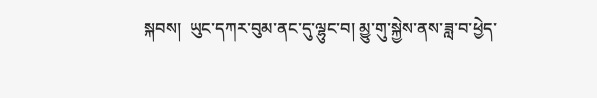སྐབས།  ཡུང་དཀར་བུམ་ནང་དུ་ལྷུང་བ། མྱུ་གུ་སྐྱེས་ནས་ཟླ་བ་ཕྱེད་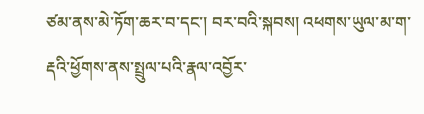ཙམ་ནས་མེ་ཏོག་ཆར་བ་དང་། བར་བའི་སྐབས། འཕགས་ཡུལ་མ་ག་རྡའི་ཕྱོགས་ནས་སྤྲུལ་པའི་རྣལ་འབྱོར་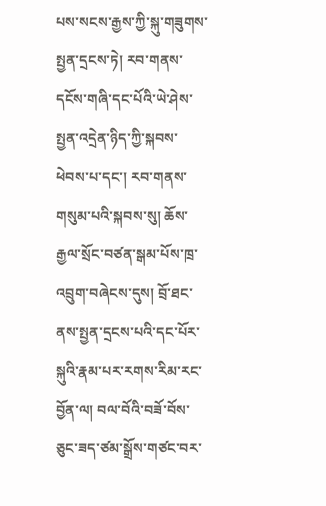པས་སངས་རྒྱས་ཀྱི་སྐུ་གཟུགས་སྤྱན་དྲངས་ཏེ། རབ་གནས་དངོས་གཞི་དང་པོའི་ཡེ་ཤེས་སྤྱན་འདྲེན་ཉིད་ཀྱི་སྐབས་ཕེབས་པ་དང་། རབ་གནས་གསུམ་པའི་སྐབས་སུ། ཆོས་རྒྱལ་སྲོང་བཙན་སྒམ་པོས་ཁྲ་འབྲུག་བཞེངས་དུས། བྲོ་ཐང་ནས་སྤྱན་དྲངས་པའི་དང་པོར་སྐུའི་རྣམ་པར་རགས་རིམ་རང་བྱོན་ལ། བལ་བོའི་བཟོ་བོས་ཅུང་ཟད་ཙམ་སྒྲོས་གཙང་བར་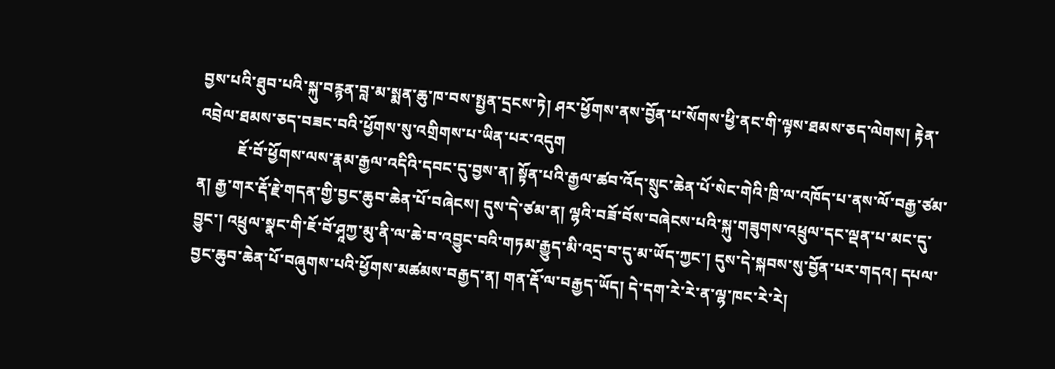བྱས་པའི་ཐུབ་པའི་སྐུ་བརྙན་བླ་མ་སྨན་ཆུ་ཁ་བས་སྤྱན་དྲངས་ཏེ། ཤར་ཕྱོགས་ནས་བྱོན་པ་སོགས་ཕྱི་ནང་གི་ལྟས་ཐམས་ཅད་ལེགས། རྟེན་འབྲེལ་ཐམས་ཅད་བཟང་བའི་ཕྱོགས་སུ་འགྲིགས་པ་ཡིན་པར་འདུག
          ཇོ་བོ་ཕྱོགས་ལས་རྣམ་རྒྱལ་འདིའི་དབང་དུ་བྱས་ན། སྟོན་པའི་རྒྱལ་ཚབ་འོད་སྲུང་ཆེན་པོ་སེང་གེའི་ཁྲི་ལ་འཁོད་པ་ནས་ལོ་བརྒྱ་ཙམ་ན། རྒྱ་གར་རྡོ་རྗེ་གདན་གྱི་བྱང་ཆུབ་ཆེན་པོ་བཞེངས། དུས་དེ་ཙམ་ན། ལྷའི་བཟོ་བོས་བཞེངས་པའི་སྐུ་གཟུགས་འཕྲུལ་དང་ལྡན་པ་མང་དུ་བྱུང་། འཕྲུལ་སྣང་གི་ཇོ་བོ་ཤཱཀྱ་མུ་ནི་ལ་ཆེ་བ་འབྱུང་བའི་གཏམ་རྒྱུད་མི་འདྲ་བ་དུ་མ་ཡོད་ཀྱང་། དུས་དེ་སྐབས་སུ་བྱོན་པར་གདའ། དཔལ་བྱང་ཆུབ་ཆེན་པོ་བཞུགས་པའི་ཕྱོགས་མཚམས་བརྒྱད་ན། གན་རྡོ་ལ་བརྒྱད་ཡོད། དེ་དག་རེ་རེ་ན་ལྷ་ཁང་རེ་རེ།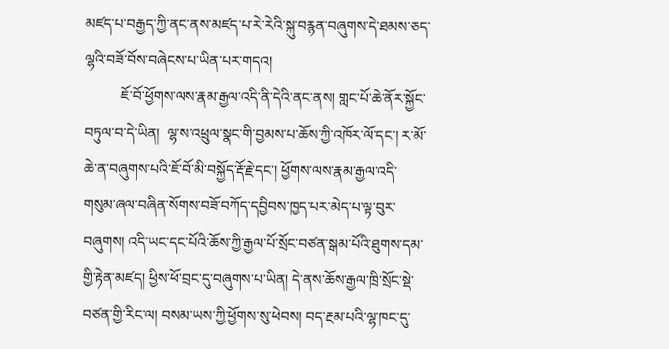མཛད་པ་བརྒྱད་ཀྱི་ནང་ནས་མཛད་པ་རེ་རེའི་སྐུ་བརྙན་བཞུགས་དེ་ཐམས་ཅད་ལྷའི་བཟོ་བོས་བཞེངས་པ་ཡིན་པར་གདའ།
          ཇོ་བོ་ཕྱོགས་ལས་རྣམ་རྒྱལ་འདི་ནི་དེའི་ནང་ནས། གླང་པོ་ཆེ་ནོར་སྐྱོང་བཏུལ་བ་དེ་ཡིན།  ལྷ་ས་འཕྲུལ་སྣང་གི་བྱམས་པ་ཆོས་ཀྱི་འཁོར་ལོ་དང་། ར་མོ་ཆེ་ན་བཞུགས་པའི་ཇོ་བོ་མི་བསྐྱོད་རྡོ་རྗེ་དང་། ཕྱོགས་ལས་རྣམ་རྒྱལ་འདི་གསུམ་ཞལ་བཞིན་སོགས་བཟོ་བཀོད་དབྱིབས་ཁྱད་པར་མེད་པ་ལྟ་བུར་བཞུགས། འདི་ཡང་དང་པོའི་ཆོས་ཀྱི་རྒྱལ་པོ་སྲོང་བཙན་སྒམ་པོའི་ཐུགས་དམ་གྱི་རྟེན་མཛད། ཕྱིས་ཕོ་བྲང་དུ་བཞུགས་པ་ཡིན། དེ་ནས་ཆོས་རྒྱལ་ཁྲི་སྲོང་སྡེ་བཙན་གྱི་རིང་ལ། བསམ་ཡས་ཀྱི་ཕྱོགས་སུ་ཕེབས། བད་རྔམ་པའི་ལྷ་ཁང་དུ་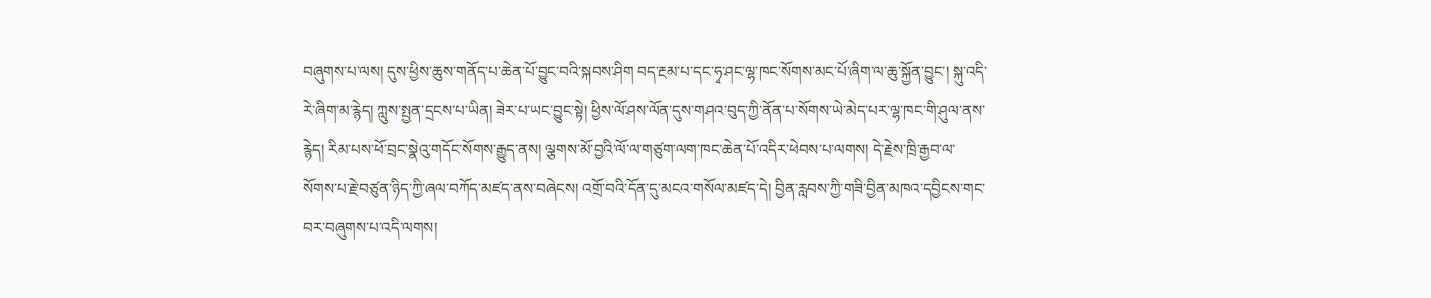བཞུགས་པ་ལས། དུས་ཕྱིས་ཆུས་གནོད་པ་ཆེན་པོ་བྱུང་བའི་སྐབས་ཤིག བད་རྔམ་པ་དང་ཧྭ་ཤང་ལྷ་ཁང་སོགས་མང་པོ་ཞིག་ལ་ཆུ་སྐྱོན་བྱུང་། སྐུ་འདི་རེ་ཞིག་མ་རྙེད། ཀླུས་སྤྱན་དྲངས་པ་ཡིན། ཟེར་པ་ཡང་བྱུང་སྟེ། ཕྱིས་ལོ་ཤས་ལོན་དུས་གཤའ་བུད་ཀྱི་ནོན་པ་སོགས་ཡེ་མེད་པར་ལྷ་ཁང་གི་ཤུལ་ནས་རྙེད། རིམ་པས་ཕོ་བྲང་སྣེའུ་གདོང་སོགས་རྒྱུད་ནས། ལྕགས་མོ་བྱའི་ལོ་ལ་གཙུག་ལག་ཁང་ཆེན་པོ་འདིར་ཕེབས་པ་ལགས། དེ་རྗེས་ཁྲི་རྒྱབ་ལ་སོགས་པ་རྗེ་བཙུན་ཉིད་ཀྱི་ཞལ་བཀོད་མཛད་ནས་བཞེངས། འགྲོ་བའི་དོན་དུ་མངའ་གསོལ་མཛད་དེ། བྱིན་རླབས་ཀྱི་གཟི་བྱིན་མཁའ་དབྱིངས་གང་བར་བཞུགས་པ་འདི་ལགས།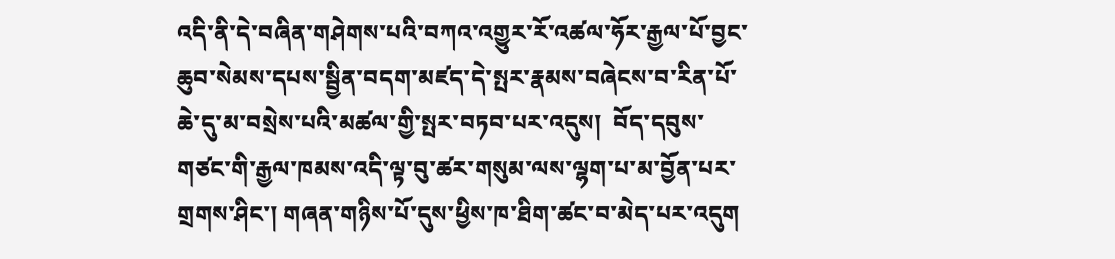འདི་ནི་དེ་བཞིན་གཤེགས་པའི་བཀའ་འགྱུར་རོ་འཚལ་ཧོར་རྒྱལ་པོ་བྱང་ཆུབ་སེམས་དཔས་སྦྱིན་བདག་མཛད་དེ་སྤར་རྣམས་བཞེངས་བ་རིན་པོ་ཆེ་དུ་མ་བསྲེས་པའི་མཚལ་གྱི་སྤར་བཏབ་པར་འདུས།  བོད་དབུས་གཙང་གི་རྒྱལ་ཁམས་འདི་ལྟ་བུ་ཚར་གསུམ་ལས་ལྷག་པ་མ་བྱོན་པར་གྲགས་ཤིང་། གཞན་གཉིས་པོ་དུས་ཕྱིས་ཁ་ཐིག་ཚང་བ་མེད་པར་འདུག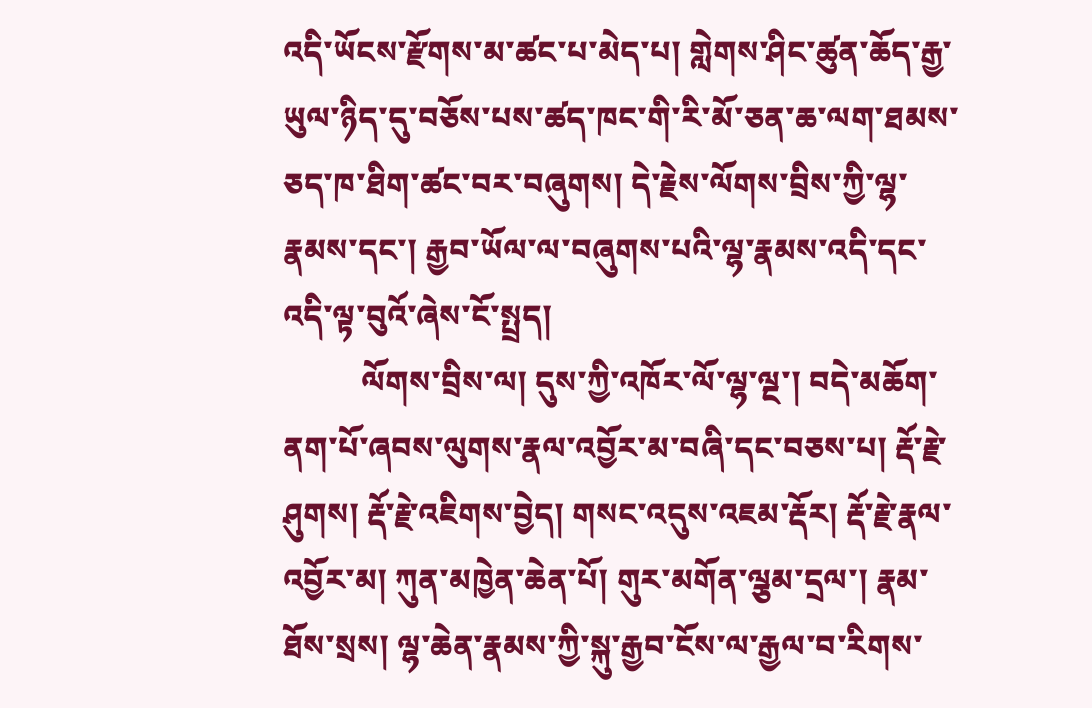འདི་ཡོངས་རྫོགས་མ་ཚང་པ་མེད་པ། གླེགས་ཤིང་ཚུན་ཆོད་རྒྱ་ཡུལ་ཉིད་དུ་བཅོས་པས་ཚད་ཁང་གི་རི་མོ་ཅན་ཆ་ལག་ཐམས་ཅད་ཁ་ཐིག་ཚང་བར་བཞུགས། དེ་རྗེས་ལོགས་བྲིས་ཀྱི་ལྷ་རྣམས་དང་། རྒྱབ་ཡོལ་ལ་བཞུགས་པའི་ལྷ་རྣམས་འདི་དང་འདི་ལྟ་བུའོ་ཞེས་ངོ་སྤྲད།
          ལོགས་བྲིས་ལ། དུས་ཀྱི་འཁོར་ལོ་ལྷ་ལྔ་། བདེ་མཆོག་ནག་པོ་ཞབས་ལུགས་རྣལ་འབྱོར་མ་བཞི་དང་བཅས་པ། རྡོ་རྗེ་ཤུགས། རྡོ་རྗེ་འཇིགས་བྱེད། གསང་འདུས་འཇམ་རྡོར། རྡོ་རྗེ་རྣལ་འབྱོར་མ། ཀུན་མཁྱེན་ཆེན་པོ། གུར་མགོན་ལྕམ་དྲལ་། རྣམ་ཐོས་སྲས། ལྷ་ཆེན་རྣམས་ཀྱི་སྐུ་རྒྱབ་ངོས་ལ་རྒྱལ་བ་རིགས་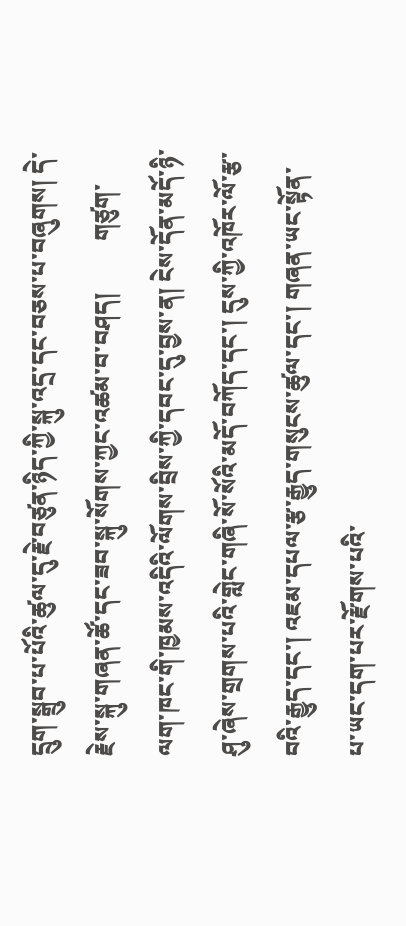དྲུག་སྒྲུབ་པ་པོའི་ཚུལ་དུ་རྗེ་བཙུན་ཉིད་ཀྱི་སྐུ་འདྲ་དང་བཅས་པ་བཞུགས། དེ་རྗེས་སྐུ་གཞན་ཚོ་དང་ཟབ་སྐུ་སོགས་ཀྱང་འཚམ་བ་བཤད།         གཙུག་ལག་ཁང་གི་ཁྱམས་འདིའི་ལོགས་བྲིས་ཀྱི་དབང་དུ་བྱས་ན། ངེས་དོན་མདོ་ཉི་ཤུ་ཞེས་གྲགས་པའི་གླེང་གཞི་སོ་སོའི་མདོ་བཀོད་དང་། དུས་ཀྱི་འཁོར་ལོ་རྩ་བའི་རྒྱུད་དང་། འཇམ་དཔལ་རྩ་རྒྱུད་གསུངས་ཚུལ་དང་། གཞན་ཡང་སྟོན་པ་ཡང་དག་པར་རྫོགས་པའི་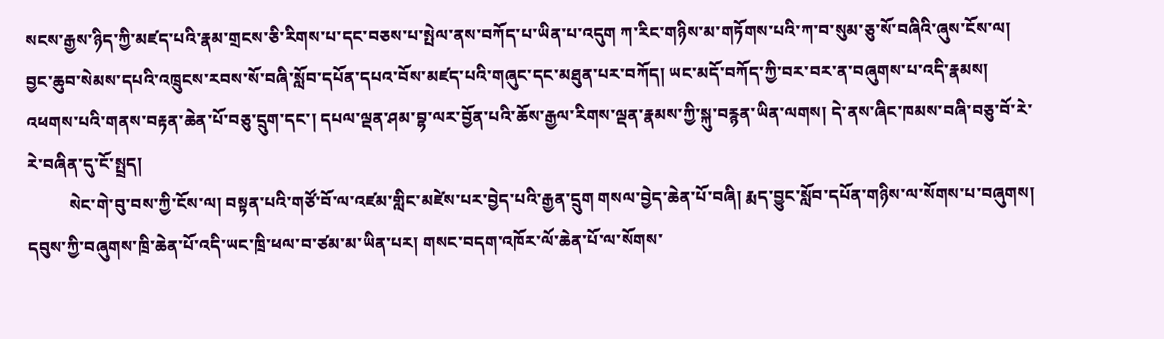སངས་རྒྱས་ཉིད་ཀྱི་མཛད་པའི་རྣམ་གྲངས་ཅི་རིགས་པ་དང་བཅས་པ་སྤེལ་ནས་བཀོད་པ་ཡིན་པ་འདུག ཀ་རིང་གཉིས་མ་གཏོགས་པའི་ཀ་བ་སུམ་ཅུ་སོ་བཞིའི་ཞུས་ངོས་ལ། བྱང་ཆུབ་སེམས་དཔའི་འཁྲུངས་རབས་སོ་བཞི་སློབ་དཔོན་དཔའ་བོས་མཛད་པའི་གཞུང་དང་མཐུན་པར་བཀོད། ཡང་མདོ་བཀོད་ཀྱི་བར་བར་ན་བཞུགས་པ་འདི་རྣམས། འཕགས་པའི་གནས་བརྟན་ཆེན་པོ་བཅུ་དྲུག་དང་། དཔལ་ལྡན་ཤམ་བྷ་ལར་བྱོན་པའི་ཆོས་རྒྱལ་རིགས་ལྡན་རྣམས་ཀྱི་སྐུ་བརྙན་ཡིན་ལགས། དེ་ནས་ཞིང་ཁམས་བཞི་བཅུ་བོ་རེ་རེ་བཞིན་དུ་ངོ་སྤྲད།
          སེང་གེ་བུ་བས་ཀྱི་ངོས་ལ། བསྟན་པའི་གཙོ་བོ་ལ་འཛམ་གླིང་མཛེས་པར་བྱེད་པའི་རྒྱན་དྲུག གསལ་བྱེད་ཆེན་པོ་བཞི། རྨད་བྱུང་སློབ་དཔོན་གཉིས་ལ་སོགས་པ་བཞུགས། དབུས་ཀྱི་བཞུགས་ཁྲི་ཆེན་པོ་འདི་ཡང་ཁྲི་ཕལ་བ་ཙམ་མ་ཡིན་པར། གསང་བདག་འཁོར་ལོ་ཆེན་པོ་ལ་སོགས་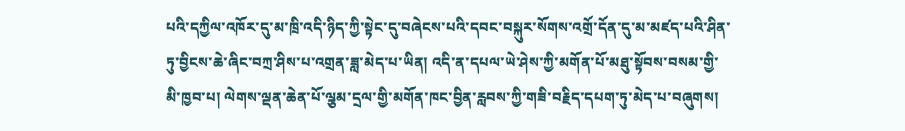པའི་དཀྱིལ་འཁོར་དུ་མ་ཁྲི་འདི་ཉིད་ཀྱི་སྟེང་དུ་བཞེངས་པའི་དབང་བསྐུར་སོགས་འགྲོ་དོན་དུ་མ་མཛད་པའི་ཤིན་ཏུ་བྱིངས་ཆེ་ཞིང་བཀྲ་ཤིས་པ་འགྲན་ཟླ་མེད་པ་ཡིན། འདི་ན་དཔལ་ཡེ་ཤེས་ཀྱི་མགོན་པོ་མཐུ་སྟོབས་བསམ་གྱི་མི་ཁྱབ་པ། ལེགས་ལྡན་ཆེན་པོ་ལྕམ་དྲལ་གྱི་མགོན་ཁང་བྱིན་རླབས་ཀྱི་གཟི་བརྗིད་དཔག་ཏུ་མེད་པ་བཞུགས།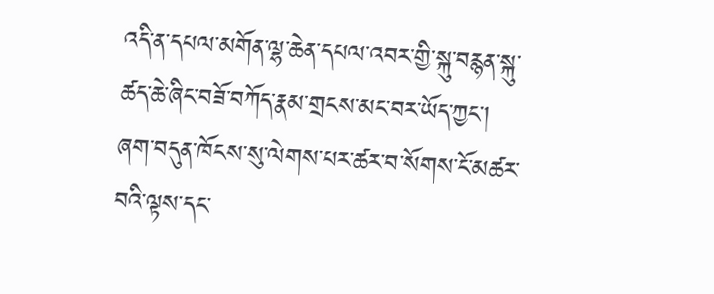འདི་ན་དཔལ་མགོན་ལྷ་ཆེན་དཔལ་འབར་གྱི་སྐུ་བརྙན་སྐུ་ཚད་ཆེ་ཞིང་བཟོ་བཀོད་རྣམ་གྲངས་མང་བར་ཡོད་ཀྱང་། ཞག་བདུན་ཁོངས་སུ་ལེགས་པར་ཚར་བ་སོགས་ངོ་མཚར་བའི་ལྟས་དང་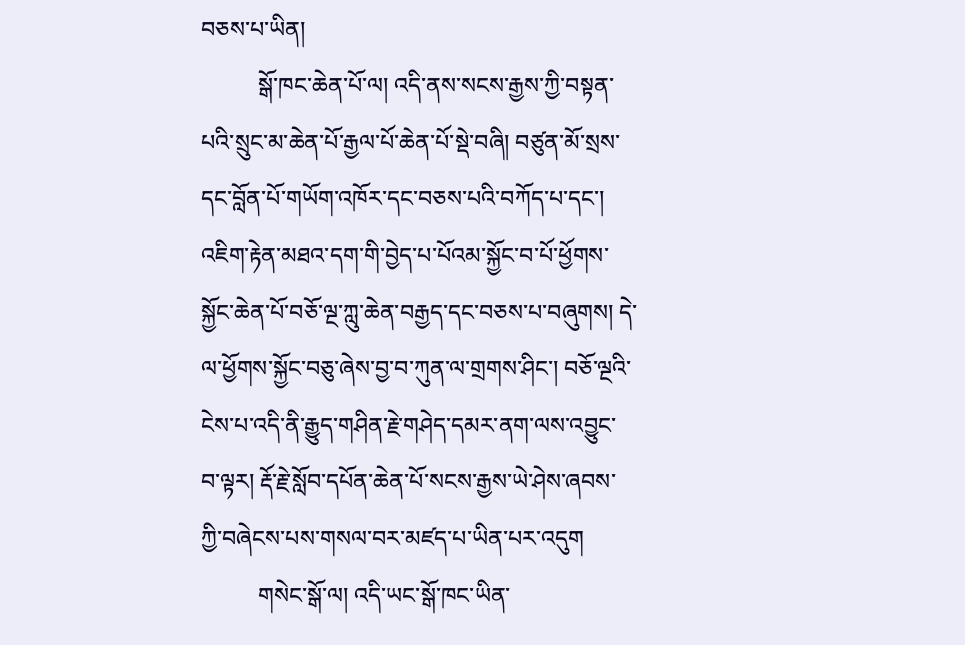བཅས་པ་ཡིན།
          སྒོ་ཁང་ཆེན་པོ་ལ། འདི་ནས་སངས་རྒྱས་ཀྱི་བསྟན་པའི་སྲུང་མ་ཆེན་པོ་རྒྱལ་པོ་ཆེན་པོ་སྡེ་བཞི། བཙུན་མོ་སྲས་དང་བློན་པོ་གཡོག་འཁོར་དང་བཅས་པའི་བཀོད་པ་དང་། འཇིག་རྟེན་མཐའ་དག་གི་བྱེད་པ་པོའམ་སྐྱོང་བ་པོ་ཕྱོགས་སྐྱོང་ཆེན་པོ་བཅོ་ལྔ་ཀླུ་ཆེན་བརྒྱད་དང་བཅས་པ་བཞུགས། དེ་ལ་ཕྱོགས་སྐྱོང་བཅུ་ཞེས་བྱ་བ་ཀུན་ལ་གྲགས་ཤིང་། བཅོ་ལྔའི་ངེས་པ་འདི་ནི་རྒྱུད་གཤིན་རྗེ་གཤེད་དམར་ནག་ལས་འབྱུང་བ་ལྟར། རྡོ་རྗེ་སློབ་དཔོན་ཆེན་པོ་སངས་རྒྱས་ཡེ་ཤེས་ཞབས་ཀྱི་བཞེངས་པས་གསལ་བར་མཛད་པ་ཡིན་པར་འདུག
          གསེང་སྒོ་ལ། འདི་ཡང་སྒོ་ཁང་ཡིན་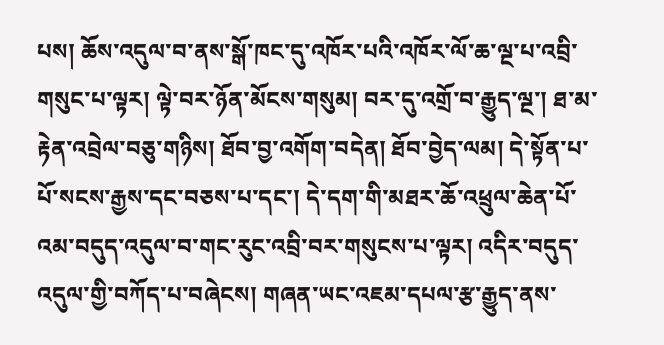པས། ཆོས་འདུལ་བ་ནས་སྒོ་ཁང་དུ་འཁོར་པའི་འཁོར་ལོ་ཆ་ལྔ་པ་འབྲི་གསུང་པ་ལྟར། ལྟེ་བར་ཉོན་མོངས་གསུམ། བར་དུ་འགྲོ་བ་རྒྱུད་ལྔ་། ཐ་མ་རྟེན་འབྲེལ་བཅུ་གཉིས། ཐོབ་བྱ་འགོག་བདེན། ཐོབ་བྱེད་ལམ། དེ་སྟོན་པ་པོ་སངས་རྒྱས་དང་བཅས་པ་དང་། དེ་དག་གི་མཐར་ཆོ་འཕྲུལ་ཆེན་པོ་འམ་བདུད་འདུལ་བ་གང་རུང་འབྲི་བར་གསུངས་པ་ལྟར། འདིར་བདུད་འདུལ་གྱི་བཀོད་པ་བཞེངས། གཞན་ཡང་འཇམ་དཔལ་རྩ་རྒྱུད་ནས་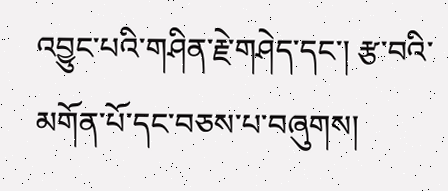འབྱུང་པའི་གཤིན་རྗེ་གཤེད་དང་། རྩ་བའི་མགོན་པོ་དང་བཅས་པ་བཞུགས།